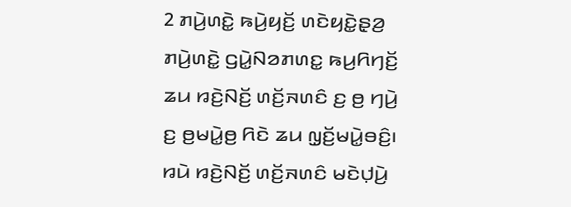2 ꤊꤣꤧ꤬ꤛꤢꤧ꤭ ꤒꤣꤧ꤬ꤟꤢꤩ꤬ ꤛꤢꤧꤟꤢꤧ꤭ꤔ꤫ꤤ꤬ ꤊꤣꤧ꤬ꤛꤢꤧ꤭ ꤞꤣꤧ꤭ꤡꤤꤊꤛꤢ꤭ ꤒꤣ꤬ꤖꤚꤢꤩ꤬ ꤘꤣ ꤙꤢꤧ꤬ꤡꤢꤩ꤬ ꤛꤢꤩ꤬ꤏꤛꤢꤨ ꤢ꤬ ꤥ꤬ ꤚꤣꤧ꤬ ꤢ꤬ ꤥ꤬ꤗꤣꤧ꤭ꤥ꤬ ꤖꤢꤧ ꤘꤣ ꤜ꤫ꤢꤩ꤬ꤗꤣꤧ꤭ꤋꤢꤨ꤬꤯ ꤙꤣꤧ ꤙꤢꤧ꤬ꤡꤢꤩ꤬ ꤛꤢꤩ꤬ꤏꤛꤢꤨ ꤗꤢꤧꤓ꤫ꤣꤧ꤬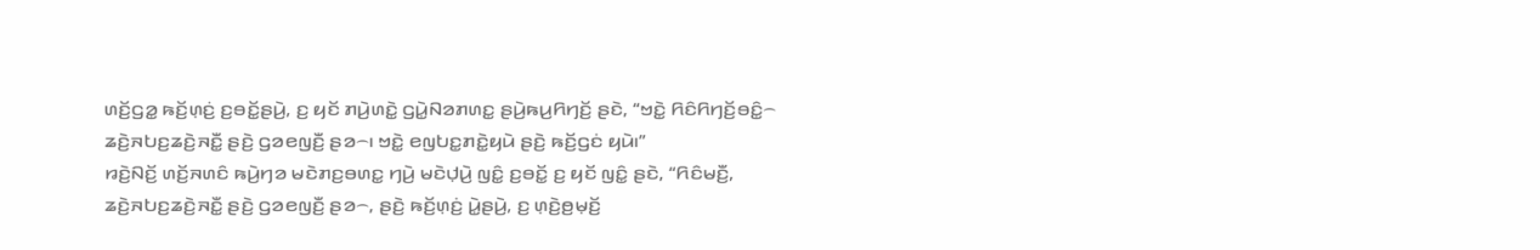ꤛꤢꤩ꤬ꤞꤤ꤭ ꤒꤢꤩ꤬ꤛ꤫ꤢꤦ꤬ ꤢ꤬ꤋꤢꤩ꤭ꤔꤣꤧ꤬, ꤢ꤬ ꤟꤢꤩ ꤊꤣꤧ꤬ꤛꤢꤧ꤭ ꤞꤣꤧ꤭ꤡꤤꤊꤛꤢ꤭ ꤔꤣꤧ꤬ꤒꤣ꤬ꤖꤚꤢꤩ꤬ ꤔꤢꤧ, “ꤠꤢꤧ꤭ ꤖꤢꤨꤖꤚꤢꤩ꤬ꤋꤢꤨ꤭꤮ ꤘꤢꤧ꤬ꤏꤝꤢ꤬ꤘꤢꤧ꤬ꤏꤢꤪ꤭ ꤔꤢꤧ꤬ ꤞꤤꤕꤜꤢꤪ꤬ ꤔꤤ꤮꤯ ꤠꤢꤧ꤭ ꤕꤜꤝꤢ꤭ꤊꤢꤧ꤭ꤟꤣꤧ ꤔꤢꤧ꤬ ꤒꤢꤩ꤬ꤞꤢꤦ ꤟꤣꤧ꤯”
ꤙꤢꤧ꤬ꤡꤢꤩ꤬ ꤛꤢꤩ꤬ꤏꤛꤢꤨ ꤒꤣꤧ꤬ꤚꤤ ꤗꤢꤧꤊꤢ꤬ꤋꤛꤢ꤭ ꤚꤣꤧ꤬ ꤗꤢꤧꤓ꤫ꤣꤧ꤬ ꤜꤢꤨ꤭ ꤢ꤬ꤋꤢꤩ꤭ ꤢ꤬ ꤟꤢꤩ ꤜꤢꤨ꤭ ꤔꤢꤧ, “ꤖꤢꤨꤗꤢꤪ꤬, ꤘꤢꤧ꤬ꤏꤝꤢ꤬ꤘꤢꤧ꤬ꤏꤢꤪ꤭ ꤔꤢꤧ꤬ ꤞꤤꤕꤜꤢꤪ꤬ ꤔꤤ꤮, ꤔꤢꤧ꤬ ꤒꤢꤩ꤬ꤛ꤫ꤢꤦ꤬ ꤣꤧ꤭ꤔꤣꤧ꤬, ꤢ꤬ ꤛ꤫ꤢꤧ꤬ꤥ꤬ꤗ꤫ꤢꤩ꤬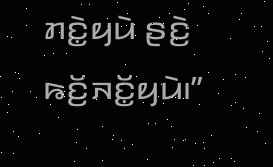ꤊꤢꤧ꤭ꤟꤣꤧ ꤔꤢꤧ꤬ ꤒꤢꤩ꤬ꤏꤢꤩ꤭ꤟꤣꤧ꤯”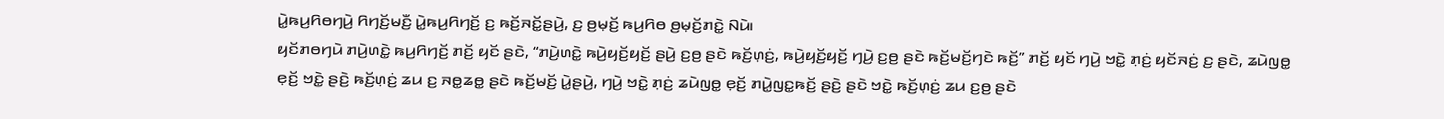ꤣꤧ꤭ꤒꤣ꤬ꤖꤥꤚꤣꤧ꤬ ꤖꤚꤢꤩ꤬ꤗꤢꤪ꤬ ꤣꤧ꤭ꤒꤣ꤬ꤖꤚꤢꤩ꤬ ꤢ꤬ ꤒꤢꤩ꤬ꤏꤢꤩ꤭ꤔꤣꤧ꤬, ꤢ꤬ ꤥ꤬ꤗ꤫ꤢꤩ꤬ ꤒꤣ꤬ꤖꤥ ꤥ꤬ꤗ꤫ꤢꤩ꤬ꤊꤢꤧ꤭ ꤡꤣꤧ꤯
ꤟꤢꤩꤊꤥꤚꤣꤧ ꤊꤣꤧ꤬ꤛꤢꤧ꤭ ꤒꤣ꤬ꤖꤚꤢꤩ꤬ ꤊꤢꤩ꤬ ꤟꤢꤩ ꤔꤢꤧ, “ꤊꤣꤧ꤬ꤛꤢꤧ꤭ ꤒꤣꤧ꤬ꤟꤢꤩ꤬ꤟꤢꤩ꤬ ꤔꤣꤧ꤬ ꤢ꤬ꤥ꤬ ꤔꤢꤧ ꤒꤢꤩ꤬ꤛ꤫ꤢꤦ꤬, ꤒꤣꤧ꤬ꤟꤢꤩ꤬ꤟꤢꤩ꤬ ꤚꤣꤧ꤬ ꤢ꤬ꤥ꤬ ꤔꤢꤧ ꤒꤢꤩ꤬ꤗꤢꤩ꤬ꤚꤢꤧ ꤒꤢꤩ꤬” ꤊꤢꤩ꤬ ꤟꤢꤩ ꤚꤣꤧ꤬ ꤠꤢꤧ꤭ ꤊ꤫ꤢꤦ꤬ ꤟꤢꤩꤏꤢꤦ꤬ ꤢ꤬ ꤔꤢꤧ, ꤘꤣꤧꤜꤥ꤭ ꤕ꤫ꤢꤩ꤬ ꤠꤢꤧ꤭ ꤔꤢꤧ꤬ ꤒꤢꤩ꤬ꤛ꤫ꤢꤦ꤬ ꤘꤣ ꤢ꤬ ꤏꤥ꤭ꤘꤥ꤭ ꤔꤢꤧ ꤒꤢꤩ꤬ꤗꤢꤩ꤬ ꤣꤧ꤭ꤔꤣꤧ꤬, ꤚꤣꤧ꤬ ꤠꤢꤧ꤭ ꤊ꤫ꤢꤦ꤬ ꤘꤣꤧꤜꤥ꤭ ꤕ꤫ꤢꤩ꤬ ꤊꤣꤧ꤭ꤜꤢ꤭ꤒꤢꤩ꤬ ꤔꤢꤧ꤬ ꤔꤢꤧ ꤠꤢꤧ꤭ ꤒꤢꤩ꤬ꤛ꤫ꤢꤦ꤬ ꤘꤣ ꤢ꤬ꤥ꤬ ꤔꤢꤧ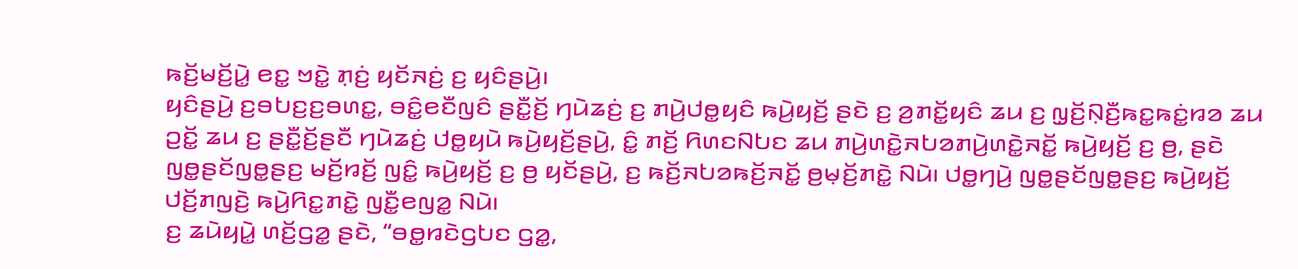ꤒꤢꤩ꤬ꤗꤢꤩ꤬ꤣꤧ꤭ ꤕꤢ꤭ ꤠꤢꤧ꤭ ꤊ꤫ꤢꤦ꤬ ꤟꤢꤩꤏꤢꤦ꤬ ꤢ꤬ ꤟꤢꤨꤔꤣꤧ꤬꤯
ꤟꤢꤨꤔꤣꤧ꤬ ꤢ꤬ꤋꤝꤢ꤬ꤢ꤬ꤋꤛꤢ꤭, ꤋꤢꤨ꤭ꤕꤢꤪꤜꤢꤨ ꤔꤢꤪ꤭ꤢꤩ꤬ ꤚꤣꤧꤘꤢꤦ꤬ ꤢ꤬ ꤊꤣꤧ꤬ꤓꤥ꤭ꤟꤢꤨ ꤒꤣꤧ꤬ꤟꤢꤩ꤬ ꤔꤢꤧ ꤢ꤬ ꤤ꤬ꤊꤢꤩ꤭ꤟꤢꤨ ꤘꤣ ꤢ꤬ ꤜ꤫ꤢꤩ꤬ꤡ꤫ꤢꤪ꤬ꤒꤢ꤭ꤒꤢꤦ꤭ꤙꤤ ꤘꤣ ꤑꤢꤩ꤭ ꤘꤣ ꤢ꤬ ꤔꤢꤪ꤭ꤢꤩ꤬ꤔꤢꤪ ꤚꤣꤧꤘꤢꤦ꤬ ꤓꤥ꤭ꤟꤣꤧ ꤒꤣꤧ꤬ꤟꤢꤩ꤬ꤔꤣꤧ꤬, ꤢꤨ꤭ ꤊꤢꤩ꤬ ꤖꤛꤢꤡꤝꤢ ꤘꤣ ꤊꤣꤧ꤬ꤛꤢꤧ꤭ꤏꤝꤤꤊꤣꤧ꤬ꤛꤢꤧ꤭ꤏꤢꤩ꤭ ꤒꤣꤧ꤬ꤟꤢꤩ꤬ ꤢ꤬ ꤥ꤬, ꤔꤢꤧ ꤜꤥ꤭ꤔꤢꤩꤜꤥ꤭ꤔꤢ꤬ ꤗꤢꤩ꤬ꤙꤢꤩ꤬ ꤜꤢꤨ꤭ ꤒꤣꤧ꤬ꤟꤢꤩ꤬ ꤢ꤬ ꤥ꤬ ꤟꤢꤩꤔꤣꤧ꤬, ꤢ꤬ ꤒꤢꤩ꤬ꤏꤝꤤꤒꤢꤩ꤬ꤏꤢꤩ꤭ ꤥ꤬ꤗ꤫ꤢꤩ꤬ꤊꤢꤧ꤭ ꤡꤣꤧ꤯ ꤓꤥ꤭ꤚꤣꤧ꤬ ꤜꤥ꤭ꤔꤢꤩꤜꤥ꤭ꤔꤢ꤬ ꤒꤣꤧ꤬ꤟꤢꤩ꤬ ꤓꤢꤩ꤬ꤊꤜꤢꤧ꤬ ꤒꤣꤧ꤬ꤖꤢ꤭ꤊꤢꤧ꤭ ꤜꤢꤪ꤭ꤕꤜꤤ꤭ ꤡꤣꤧ꤯
ꤢ꤬ ꤘꤣꤧꤟꤣꤧ꤭ ꤛꤢꤩ꤬ꤞꤤ꤭ ꤔꤢꤧ, “ꤋꤥ꤭ꤙꤢꤧꤞꤝꤢ ꤞꤤ꤭,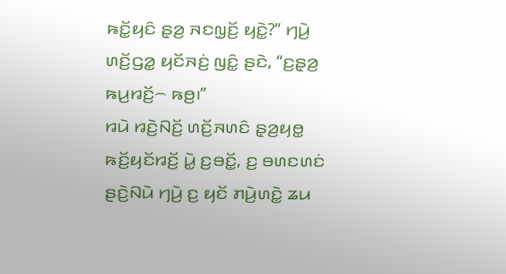ꤒꤢꤩ꤭ꤟꤢꤨ ꤔ꤫ꤤ꤬ ꤏꤢꤜ꤫ꤢꤩ꤬ ꤟꤢꤧ꤭?” ꤚꤣꤧ꤬ ꤛꤢꤩ꤬ꤞꤤ꤭ ꤟꤢꤩꤏꤢꤦ꤬ ꤜꤢꤨ꤭ ꤔꤢꤧ, “ꤢ꤬ꤔ꤫ꤤ꤬ ꤒꤣ꤬ꤙꤢꤩ꤬꤮ ꤒꤥ꤬꤯”
ꤙꤣꤧ ꤙꤢꤧ꤬ꤡꤢꤩ꤬ ꤛꤢꤩ꤬ꤏꤛꤢꤨ ꤔ꤫ꤤ꤬ꤟꤥ꤭ ꤒꤢꤩ꤬ꤟꤢꤩꤙꤢꤩ꤬ ꤣꤧ꤭ ꤢ꤬ꤋꤢꤩ꤭, ꤢ꤬ ꤋꤛꤢꤛꤢꤦ ꤔꤢꤧ꤬ꤡꤣꤧ ꤚꤣꤧ꤬ ꤢ꤬ ꤟꤢꤩ ꤊꤣꤧ꤬ꤛꤢꤧ꤭ ꤘꤣ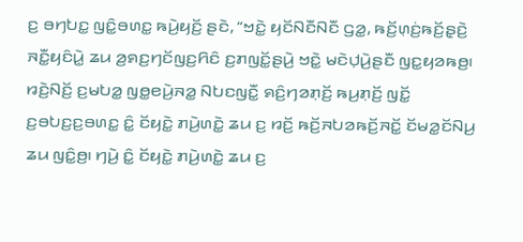ꤢ꤬ ꤋꤚꤝꤢ꤭ ꤜꤢꤨ꤭ꤋꤛꤢ꤭ ꤒꤣꤧ꤬ꤟꤢꤩ꤬ ꤔꤢꤧ, “ꤠꤢꤧ꤭ ꤟꤢꤩꤡꤢꤪꤡꤢꤪ ꤞꤤ꤭, ꤒꤢꤩ꤬ꤛ꤫ꤢꤦ꤬ꤒꤢꤩ꤬ꤔ꤫ꤢꤧ꤬ ꤏꤢꤪ꤭ꤟꤢꤨꤣꤧ꤭ ꤘꤣ ꤤ꤬ꤎꤢ꤬ꤚꤢꤩꤜꤢ꤬ꤖꤢꤨ ꤢ꤬ꤊꤜꤢꤩ꤭ꤔꤣꤧ꤬ ꤠꤢꤧ꤭ ꤗꤢꤧꤓ꤫ꤣꤧ꤬ꤔꤢꤪ ꤜꤢ꤭ꤟꤤꤒꤥ꤬꤯
ꤙꤢꤧ꤬ꤡꤢꤩ꤬ ꤢ꤬ꤗꤝꤤ꤭ ꤜꤥ꤭ꤕꤣꤧ꤬ꤏꤤ꤭ ꤡꤝꤢꤜꤢꤪ꤭ ꤎꤢꤨ꤬ꤚꤤꤊ꤫ꤢꤩ꤬ ꤒꤣ꤬ꤊ꤫ꤢꤩ꤬ ꤜꤢꤩ꤭ ꤢ꤬ꤋꤝꤢ꤬ꤢ꤬ꤋꤛꤢ꤭ ꤢꤨ꤭ ꤢꤩꤟꤢꤧ꤭ ꤊꤣꤧ꤬ꤛꤢꤧ꤭ ꤘꤣ ꤢ꤬ ꤙꤢꤩ꤬ ꤒꤢꤩ꤬ꤏꤝꤤꤒꤢꤩ꤬ꤏꤢꤩ꤭ ꤢꤩꤗꤤ꤭ꤢꤩꤡꤣ꤬ ꤘꤣ ꤜꤢꤨ꤭ꤥ꤬꤯ ꤚꤣꤧ꤬ ꤢꤨ꤭ ꤢꤩꤟꤢꤧ꤭ ꤊꤣꤧ꤬ꤛꤢꤧ꤭ ꤘꤣ ꤢ꤬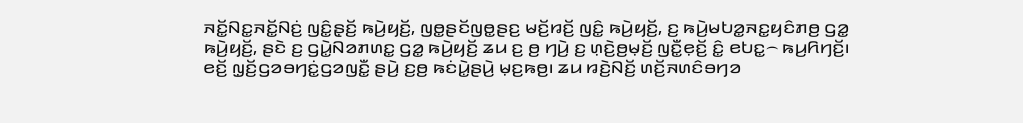ꤏꤢꤩ꤭ꤡꤢ꤭ꤏꤢꤩ꤭ꤡꤢꤦ꤬ ꤜꤢꤨ꤭ꤔ꤫ꤢꤩ꤬ ꤒꤣꤧ꤬ꤟꤢꤩ꤬, ꤜꤥ꤭ꤔꤢꤩꤜꤥ꤭ꤔꤢ꤬ ꤗꤢꤩ꤬ꤙꤢꤩ꤬ ꤜꤢꤨ꤭ ꤒꤣꤧ꤬ꤟꤢꤩ꤬, ꤢ꤬ ꤒꤣꤧ꤬ꤗꤝꤤ꤭ꤏꤢ꤭ꤟꤢꤨꤊꤥ꤬ ꤞꤤ꤭ ꤒꤣꤧ꤬ꤟꤢꤩ꤬, ꤔꤢꤧ ꤢ꤬ ꤞꤣꤧ꤭ꤡꤤꤊꤛꤢ꤭ ꤞꤤ꤭ ꤒꤣꤧ꤬ꤟꤢꤩ꤬ ꤘꤣ ꤢ꤬ ꤥ꤬ ꤚꤣꤧ꤬ ꤢ꤬ ꤛ꤫ꤢꤧ꤬ꤥ꤬ꤗ꤫ꤢꤩ꤬ ꤜꤢꤪ꤭ꤕ꤫ꤢꤩ꤬ ꤢꤨ꤭ ꤕꤝꤢ꤭꤮ ꤒꤣ꤬ꤖꤚꤢꤩ꤬꤯
ꤕꤢꤩ꤬ ꤜ꤫ꤢꤩ꤬ꤞꤤꤋꤚꤢꤦ꤭ꤞꤤꤜꤢꤪ꤭ ꤔꤣꤧ꤬ ꤢ꤬ꤥ꤬ ꤒꤢꤦꤣꤧ꤭ꤔꤣꤧ꤬ ꤗ꤫ꤢ꤬ꤒꤥ꤬꤯ ꤘꤣ ꤙꤢꤧ꤬ꤡꤢꤩ꤬ ꤛꤢꤩ꤬ꤏꤛꤢꤨꤋꤚꤤ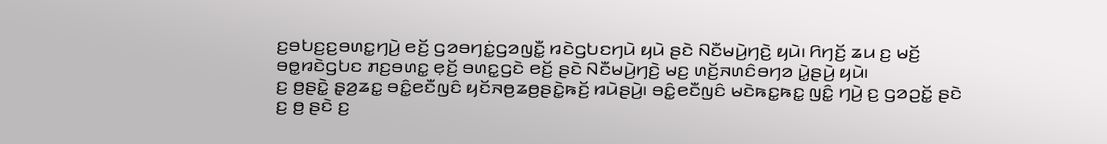ꤢ꤬ꤋꤝꤢ꤬ꤢ꤬ꤋꤛꤢ꤭ꤚꤣꤧ꤬ ꤕꤢꤩ꤬ ꤞꤤꤋꤚꤢꤦ꤭ꤞꤤꤜꤢꤪ꤭ ꤙꤢꤧꤞꤝꤢꤚꤣꤧ ꤟꤣꤧ ꤔꤢꤧ ꤡꤢꤪꤗꤣꤧ꤬ꤚꤢꤧ꤬ ꤟꤣꤧ꤯ ꤖꤚꤢꤩ꤬ ꤘꤣ ꤢ꤬ ꤗꤢꤩ꤬ ꤋꤥ꤭ꤙꤢꤧꤞꤝꤢ ꤊꤢ꤬ꤋꤛꤢ꤭ ꤕ꤫ꤢꤩ꤬ ꤋꤛꤢ꤭ꤞꤢꤧ ꤕꤢꤩ꤬ ꤔꤢꤧ ꤡꤢꤪꤗꤣꤧ꤬ꤚꤢꤧ꤬ ꤗꤢ꤬ ꤛꤢꤩ꤬ꤏꤛꤢꤨꤋꤚꤤ ꤣꤧ꤭ꤔꤣꤧ꤬ ꤟꤣꤧ꤯
ꤢ꤬ ꤥ꤬ꤔꤢꤧ꤭ ꤔ꤫ꤤ꤬ꤘꤢ꤭ ꤋꤢꤨ꤭ꤕꤢꤪꤜꤢꤨ ꤟꤢꤩꤏꤥ꤬ꤘꤥ꤬ꤔꤢꤧ꤭ꤒꤢꤩ꤬ ꤙꤣꤧꤔꤣꤧ꤬꤯ ꤋꤢꤨ꤭ꤕꤢꤪꤜꤢꤨ ꤗꤢꤧꤒꤢ꤭ꤒꤢ꤭ ꤜꤢꤨ꤭ ꤚꤣꤧ꤬ ꤢ꤬ ꤞꤤꤑꤢꤩ꤭ ꤔꤢꤧ ꤢ꤬ ꤥ꤬ ꤔꤢꤧ ꤢ꤬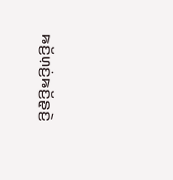ꤒꤢꤩ꤬ꤛ꤫ꤢꤦ꤬ꤒꤢꤩ꤬ꤔ꤫ꤢꤧ꤬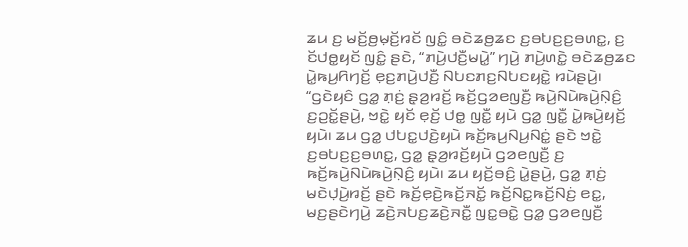ꤘꤣ ꤢ꤬ ꤗꤢꤩ꤬ꤥ꤬ꤗ꤫ꤢꤩ꤬ꤙꤢꤩ ꤜꤢꤨ꤭ ꤋꤢꤧꤘꤥ꤬ꤘꤢ ꤢ꤬ꤋꤝꤢ꤬ꤢ꤬ꤋꤛꤢ꤭, ꤢ꤬ ꤢꤩꤓꤥ꤭ꤟꤢꤩ ꤜꤢꤨ꤭ ꤔꤢꤧ, “ꤊꤣꤧ꤬ꤓꤢꤪ꤬ꤗꤣꤧ꤭” ꤚꤣꤧ꤬ ꤊꤣꤧ꤬ꤛꤢꤧ꤭ ꤋꤢꤧꤘꤥ꤬ꤘꤢ ꤣꤧ꤭ꤒꤣ꤬ꤖꤚꤢꤩ꤬ ꤕ꤫ꤢ꤬ꤊꤣꤧ꤬ꤓꤢꤪ꤬ ꤡꤝꤢꤊꤢ꤬ꤡꤝꤢꤟꤢꤧ꤭ ꤙꤣꤧꤔꤣꤧ꤬꤯
“ꤞꤢꤧꤟꤢꤨ ꤞꤤ꤭ ꤊ꤫ꤢꤦ꤬ ꤔ꤫ꤤ꤬ꤙꤢꤩ꤬ ꤒꤢꤩ꤬ꤞꤤꤕꤜꤢꤪ꤬ ꤒꤣꤧ꤬ꤡꤣꤧꤒꤣꤧ꤬ꤡ꤫ꤢꤨ꤬ ꤢ꤬ꤑꤢꤩ꤭ꤔꤣꤧ꤬, ꤠꤢꤧ꤭ ꤟꤢꤩ ꤕ꤫ꤢꤩ꤬ ꤓꤥ꤭ ꤜꤢꤪ꤭ ꤟꤣꤧ ꤞꤤ꤭ ꤜꤢꤪ꤭ ꤣꤧ꤭ꤒꤣꤧ꤬ꤟꤢꤩ꤬ ꤟꤣꤧ꤯ ꤘꤣ ꤞꤤ꤭ ꤓꤝꤢ꤭ꤓꤢꤧ꤬ꤟꤣꤧ ꤒꤢꤩ꤬ꤒꤣ꤬ꤡꤣ꤬ꤡꤢꤦ꤭ ꤔꤢꤧ ꤠꤢꤧ꤭ ꤢ꤬ꤋꤝꤢ꤬ꤢ꤬ꤋꤛꤢ꤭, ꤞꤤ꤭ ꤔ꤫ꤤ꤬ꤙꤢꤩ꤬ꤟꤣꤧ ꤞꤤꤕꤜꤢꤪ꤬ ꤢ꤬ ꤒꤢꤩ꤬ꤒꤣꤧ꤬ꤡꤣꤧꤒꤣꤧ꤬ꤡ꤫ꤢꤨ꤬ ꤟꤣꤧ꤯ ꤘꤣ ꤟꤢꤩ꤬ꤋꤢꤨ꤬ ꤣꤧ꤭ꤔꤣꤧ꤬, ꤞꤤ꤭ ꤊ꤫ꤢꤦ꤬ ꤗꤢꤧꤓ꤫ꤣꤧ꤬ꤙꤢꤩ꤬ ꤔꤢꤧ ꤒꤢꤩ꤬ꤕ꤫ꤢꤧ꤬ꤒꤢꤩ꤬ꤏꤢꤩ꤭ ꤒꤢꤩ꤬ꤡꤢ꤭ꤒꤢꤩ꤬ꤡꤢꤦ꤬ ꤕꤢ꤭, ꤗꤢ꤬ꤔꤢꤧꤚꤣꤧ꤬ ꤘꤢꤧ꤬ꤏꤝꤢ꤬ꤘꤢꤧ꤬ꤏꤢꤪ꤭ ꤜꤢ꤭ꤋꤢꤧ꤭ ꤞꤤ꤭ ꤞꤤꤕꤜꤢꤪ꤬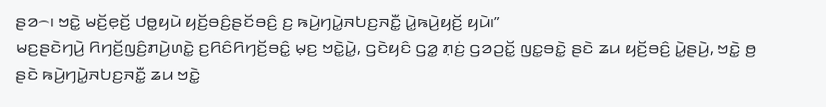ꤔꤤ꤮꤯ ꤠꤢꤧ꤭ ꤗꤢꤩ꤬ꤕ꤫ꤢꤩ꤬ ꤓꤥ꤭ꤟꤣꤧ ꤟꤢꤩ꤬ꤋꤢꤨ꤬ꤔꤢꤩꤋꤢꤨ꤬ ꤢ꤬ ꤒꤣꤧ꤬ꤚꤣꤧ꤭ꤏꤝꤢ꤬ꤏꤢꤪ꤭ ꤣꤧ꤭ꤒꤣꤧ꤬ꤟꤢꤩ꤬ ꤟꤣꤧ꤯”
ꤗꤢ꤬ꤔꤢꤧꤚꤣꤧ꤬ ꤖꤚꤢꤩ꤬ꤜꤢꤨ꤬ꤊꤣꤧ꤬ꤛꤢꤧ꤭ ꤢ꤬ꤖꤢꤨꤖꤚꤢꤩ꤬ꤋꤢꤨ꤭ ꤗ꤫ꤢ꤬ ꤠꤢꤧ꤭ꤣꤧ꤭, ꤞꤢꤧꤟꤢꤨ ꤞꤤ꤭ ꤊ꤫ꤢꤦ꤬ ꤞꤤꤑꤢꤩ꤭ ꤜꤢ꤭ꤋꤢꤧ꤭ ꤔꤢꤧ ꤘꤣ ꤟꤢꤩ꤬ꤋꤢꤨ꤬ ꤣꤧ꤭ꤔꤣꤧ꤬, ꤠꤢꤧ꤭ ꤥ꤬ ꤔꤢꤧ ꤒꤣꤧ꤬ꤚꤣꤧ꤭ꤏꤝꤢ꤬ꤏꤢꤪ꤭ ꤘꤣ ꤠꤢꤧ꤭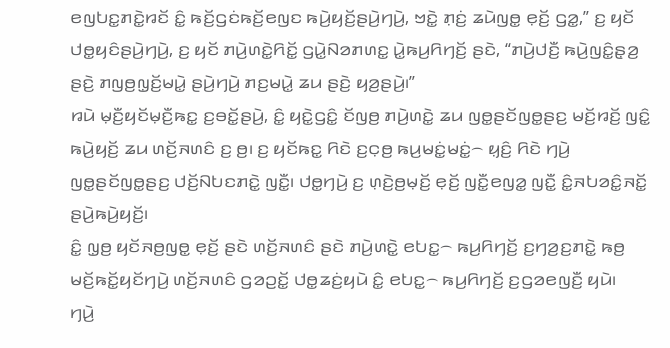ꤕꤜꤝꤢ꤭ꤊꤢꤧ꤭ꤙꤢꤩ ꤢꤨ꤭ ꤒꤢꤩ꤬ꤞꤢꤦꤒꤢꤩ꤬ꤕꤜꤢ ꤒꤣꤧ꤬ꤟꤢꤩ꤬ꤔꤣꤧ꤬ꤚꤣꤧ꤬, ꤠꤢꤧ꤭ ꤊ꤫ꤢꤦ꤬ ꤘꤣꤧꤜꤥ꤭ ꤕ꤫ꤢꤩ꤬ ꤞꤤ꤭,” ꤢ꤬ ꤟꤢꤩ ꤓꤥ꤭ꤟꤢꤨꤔꤣꤧ꤬ꤚꤣꤧ꤬, ꤢ꤬ ꤟꤢꤩ ꤊꤣꤧ꤬ꤛꤢꤧ꤭ꤖꤢꤩ꤭ ꤞꤣꤧ꤭ꤡꤤꤊꤛꤢ꤭ ꤣꤧ꤭ꤒꤣ꤬ꤖꤚꤢꤩ꤬ ꤔꤢꤧ, “ꤊꤣꤧ꤬ꤓꤢꤪ꤬ ꤒꤣꤧ꤬ꤜꤢꤨ꤭ꤔ꤫ꤤ꤬ ꤔꤢꤧ꤬ ꤊꤜꤥ꤬ꤜ꤫ꤢꤩ꤬ꤗꤣꤧ꤭ ꤔꤣꤧ꤬ꤚꤣꤧ꤬ ꤊꤢ꤬ꤗꤣꤧ꤭ ꤘꤣ ꤔꤢꤧ꤬ ꤟꤤ꤬ꤔꤣꤧ꤬꤯”
ꤙꤣꤧ ꤗ꤫ꤢꤪ꤬ꤟꤢꤩꤗ꤫ꤢꤪ꤬ꤒꤢ꤭ ꤢ꤬ꤋꤢꤩ꤭ꤔꤣꤧ꤬, ꤢꤨ꤭ ꤟꤢꤧ꤭ꤞꤢꤨ꤭ ꤢꤩꤜꤥ꤬ ꤊꤣꤧ꤬ꤛꤢꤧ꤭ ꤘꤣ ꤜꤥ꤭ꤔꤢꤩꤜꤥ꤭ꤔꤢ꤬ ꤗꤢꤩ꤬ꤙꤢꤩ꤬ ꤜꤢꤨ꤭ ꤒꤣꤧ꤬ꤟꤢꤩ꤬ ꤘꤣ ꤛꤢꤩ꤬ꤏꤛꤢꤨ ꤢ꤬ ꤥ꤬꤯ ꤢ꤬ ꤟꤢꤩꤒꤢ꤭ ꤖꤢꤧ ꤢ꤬ꤍ꤫ꤥ꤬ ꤒꤣ꤬ꤗꤢꤦ꤭ꤗꤢꤦ꤭꤮ ꤟ꤫ꤢꤨ꤬ ꤖꤢꤧ ꤚꤣꤧ꤬ ꤜꤥ꤭ꤔꤢꤩꤜꤥ꤭ꤔꤢ꤬ ꤓꤢꤩ꤬ꤡꤝꤢꤊꤢꤧ꤭ ꤜꤢꤪ꤭꤯ ꤓꤥ꤭ꤚꤣꤧ꤬ ꤢ꤬ ꤛ꤫ꤢꤧ꤬ꤥ꤬ꤗ꤫ꤢꤩ꤬ ꤕ꤫ꤢꤩ꤬ ꤜꤢꤪ꤭ꤕꤜꤤ꤭ ꤜꤢꤪ꤭ ꤢꤨ꤭ꤏꤝꤤꤢꤨ꤭ꤏꤢꤩ꤭ ꤔꤣꤧ꤬ꤒꤣꤧ꤬ꤟꤢꤩ꤬꤯
ꤢꤨ꤭ ꤜ꤫ꤥ꤬ ꤟꤢꤩꤏꤥ꤬ꤜꤥ꤭ ꤕ꤫ꤢꤩ꤬ ꤔꤢꤧ ꤛꤢꤩ꤬ꤏꤛꤢꤨ ꤔꤢꤧ ꤊꤣꤧ꤬ꤛꤢꤧ꤭ ꤕꤝꤢ꤭꤮ ꤒꤣ꤬ꤖꤚꤢꤩ꤬ ꤢ꤬ꤚꤤ꤬ꤢ꤬ꤊꤢꤧ꤭ ꤒꤥ꤬ ꤗꤢꤩ꤬ꤒꤢꤩ꤭ꤟꤢꤩꤚꤣꤧ꤬ ꤛꤢꤩ꤬ꤏꤛꤢꤨ ꤞꤤꤑꤢꤩ꤭ ꤓꤥ꤭ꤘꤢꤦ꤬ꤟꤣꤧ ꤢꤨ꤭ ꤕꤝꤢ꤭꤮ ꤒꤣ꤬ꤖꤚꤢꤩ꤬ ꤢ꤬ꤞꤤꤕꤜꤢꤪ꤬ ꤟꤣꤧ꤯
ꤚꤣꤧ꤬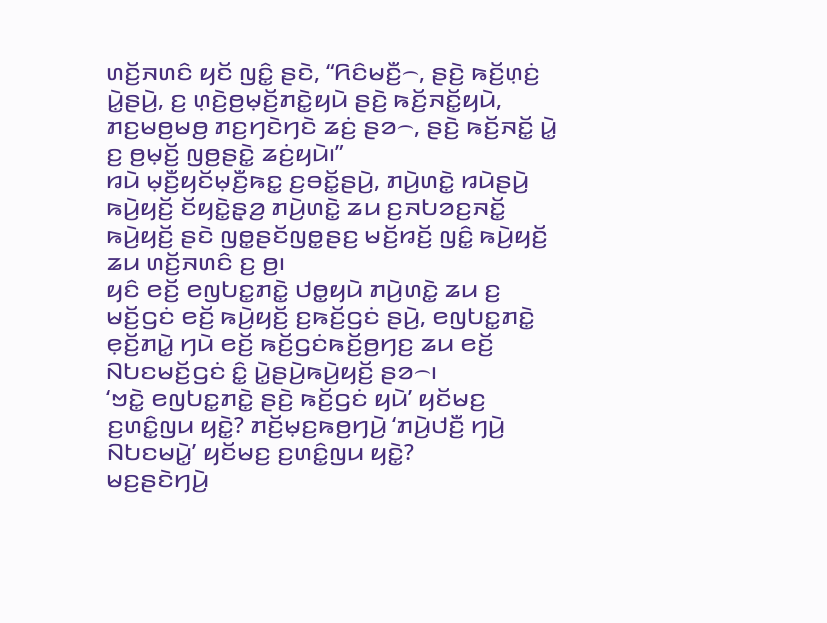ꤛꤢꤩ꤬ꤏꤛꤢꤨ ꤟꤢꤩ ꤜꤢꤨ꤭ ꤔꤢꤧ, “ꤖꤢꤨꤗꤢꤪ꤬꤮, ꤔꤢꤧ꤬ ꤒꤢꤩ꤬ꤛ꤫ꤢꤦ꤬ ꤣꤧ꤭ꤔꤣꤧ꤬, ꤢ꤬ ꤛ꤫ꤢꤧ꤬ꤥ꤬ꤗ꤫ꤢꤩ꤬ꤊꤢꤧ꤭ꤟꤣꤧ ꤔꤢꤧ꤬ ꤒꤢꤩ꤬ꤏꤢꤩ꤭ꤟꤣꤧ, ꤊꤢ꤬ꤗꤥ꤬ꤗꤥ꤬ ꤊꤢ꤬ꤚꤢꤧꤚꤢꤧ ꤘꤢꤦ꤬ ꤔꤤ꤮, ꤔꤢꤧ꤬ ꤒꤢꤩ꤬ꤏꤢꤩ꤭ ꤣꤧ꤭ ꤢ꤬ ꤥ꤬ꤗ꤫ꤢꤩ꤬ ꤜꤥ꤬ꤔꤢꤧ꤭ ꤘꤢꤦ꤬ꤟꤣꤧ꤯”
ꤙꤣꤧ ꤗ꤫ꤢꤪ꤬ꤟꤢꤩꤗ꤫ꤢꤪ꤬ꤒꤢ꤭ ꤢ꤬ꤋꤢꤩ꤭ꤔꤣꤧ꤬, ꤊꤣꤧ꤬ꤛꤢꤧ꤭ ꤙꤣꤧꤔꤣꤧ꤬ ꤒꤣꤧ꤬ꤟꤢꤩ꤬ ꤢꤩꤟꤢꤧ꤭ꤔ꤫ꤤ꤬ ꤊꤣꤧ꤬ꤛꤢꤧ꤭ ꤘꤣ ꤢ꤬ꤏꤝꤤꤢ꤬ꤏꤢꤩ꤭ ꤒꤣꤧ꤬ꤟꤢꤩ꤬ ꤔꤢꤧ ꤜꤥ꤭ꤔꤢꤩꤜꤥ꤭ꤔꤢ꤬ ꤗꤢꤩ꤬ꤙꤢꤩ꤬ ꤜꤢꤨ꤭ ꤒꤣꤧ꤬ꤟꤢꤩ꤬ ꤘꤣ ꤛꤢꤩ꤬ꤏꤛꤢꤨ ꤢ꤬ ꤥ꤬꤯
ꤟꤢꤨ ꤕꤢꤩ꤬ ꤕꤜꤝꤢ꤭ꤊꤢꤧ꤭ ꤓꤥ꤭ꤟꤣꤧ ꤊꤣꤧ꤬ꤛꤢꤧ꤭ ꤘꤣ ꤢ꤬ ꤗꤢꤩ꤬ꤞꤢꤦ ꤕꤢꤩ꤬ ꤒꤣꤧ꤬ꤟꤢꤩ꤬ ꤢ꤬ꤒꤢꤩ꤬ꤞꤢꤦ ꤔꤣꤧ꤬, ꤕꤜꤝꤢ꤭ꤊꤢꤧ꤭ ꤕ꤫ꤢꤩ꤬ꤊꤣꤧ꤭ ꤚꤣꤧ ꤕꤢꤩ꤬ ꤒꤢꤩ꤬ꤞꤢꤦꤒꤢꤩ꤬ꤥ꤬ꤚꤢ꤬ ꤘꤣ ꤕꤢꤩ꤬ ꤡꤝꤢꤗꤢꤩ꤬ꤞꤢꤦ ꤢꤨ꤭ ꤣꤧ꤭ꤔꤣꤧ꤬ꤒꤣꤧ꤬ꤟꤢꤩ꤬ ꤔꤤ꤮꤯
‘ꤠꤢꤧ꤭ ꤕꤜꤝꤢ꤭ꤊꤢꤧ꤭ ꤔꤢꤧ꤬ ꤒꤢꤩ꤬ꤞꤢꤦ ꤟꤣꤧ’ ꤟꤢꤩꤗꤢ꤬ ꤢ꤬ꤛꤢꤨ꤭ꤜꤣ ꤟꤢꤧ꤭? ꤊꤢꤩ꤬ꤗ꤫ꤢ꤬ꤒꤥ꤬ꤚꤣꤧ꤬ ‘ꤊꤣꤧ꤬ꤓꤢꤪ꤬ ꤚꤣꤧ꤬ ꤡꤝꤢꤗꤣꤧ꤭’ ꤟꤢꤩꤗꤢ꤬ ꤢ꤬ꤛꤢꤨ꤭ꤜꤣ ꤟꤢꤧ꤭?
ꤗꤢ꤬ꤔꤢꤧꤚꤣꤧ꤬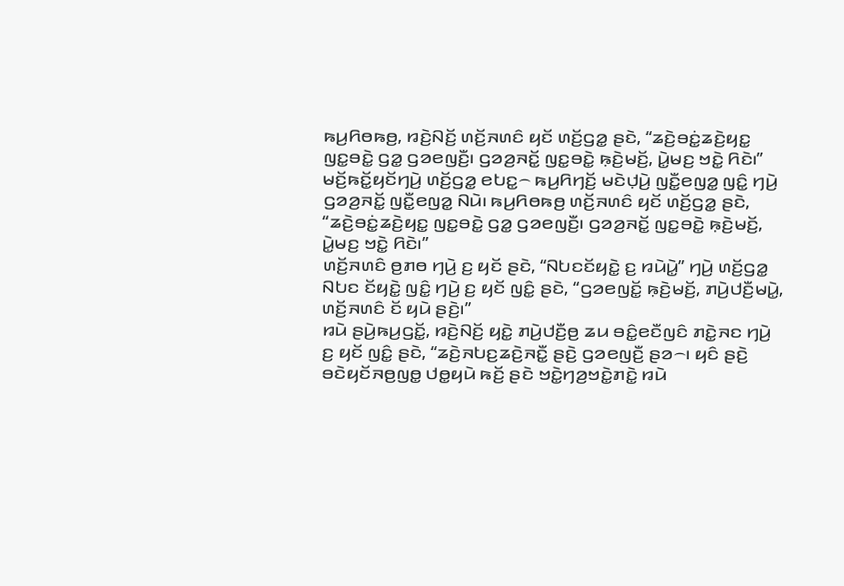ꤒꤣ꤬ꤖꤥꤒꤥ꤬, ꤙꤢꤧ꤬ꤡꤢꤩ꤬ ꤛꤢꤩ꤬ꤏꤛꤢꤨ ꤟꤢꤩ ꤛꤢꤩ꤬ꤞꤤ꤭ ꤔꤢꤧ, “ꤘꤢꤧ꤬ꤋꤢꤦ꤭ꤘꤢꤧ꤬ꤟꤢ꤭ ꤜꤢ꤭ꤋꤢꤧ꤭ ꤞꤤ꤭ ꤞꤤꤕꤜꤢꤪ꤬꤯ ꤞꤤꤤ꤬ꤏꤢꤩ꤭ ꤜꤢ꤭ꤋꤢꤧ꤭ ꤒ꤫ꤢꤧ꤬ꤗꤢꤩ꤬, ꤣꤧ꤭ꤗꤢ꤬ ꤠꤢꤧ꤭ ꤖꤢꤧ꤯”
ꤗꤢꤩ꤬ꤒꤢꤩ꤭ꤟꤢꤩꤚꤣꤧ꤬ ꤛꤢꤩ꤬ꤞꤤ꤭ ꤕꤝꤢ꤭꤮ ꤒꤣ꤬ꤖꤚꤢꤩ꤬ ꤗꤢꤧꤓ꤫ꤣꤧ꤬ ꤜꤢꤪ꤭ꤕꤜꤤ꤭ ꤜꤢꤨ꤭ ꤚꤣꤧ꤬ ꤞꤤꤤ꤬ꤏꤢꤩ꤭ ꤜꤢꤪ꤭ꤕꤜꤤ꤭ ꤡꤣꤧ꤯ ꤒꤣ꤬ꤖꤥꤒꤥ꤬ ꤛꤢꤩ꤬ꤏꤛꤢꤨ ꤟꤢꤩ ꤛꤢꤩ꤬ꤞꤤ꤭ ꤔꤢꤧ, “ꤘꤢꤧ꤬ꤋꤢꤦ꤭ꤘꤢꤧ꤬ꤟꤢ꤭ ꤜꤢ꤭ꤋꤢꤧ꤭ ꤞꤤ꤭ ꤞꤤꤕꤜꤢꤪ꤬꤯ ꤞꤤꤤ꤬ꤏꤢꤩ꤭ ꤜꤢ꤭ꤋꤢꤧ꤭ ꤒ꤫ꤢꤧ꤬ꤗꤢꤩ꤬, ꤣꤧ꤭ꤗꤢ꤬ ꤠꤢꤧ꤭ ꤖꤢꤧ꤯”
ꤛꤢꤩ꤬ꤏꤛꤢꤨ ꤥ꤬ꤊꤥ ꤚꤣꤧ꤬ ꤢ꤬ ꤟꤢꤩ ꤔꤢꤧ, “ꤡꤝꤢꤢꤩꤟꤢꤧ꤭ ꤢ꤬ ꤙꤣꤧꤣꤧ꤭” ꤚꤣꤧ꤬ ꤛꤢꤩ꤬ꤞꤤ꤭ ꤡꤝꤢ ꤢꤩꤟꤢꤧ꤭ ꤜꤢꤨ꤭ ꤚꤣꤧ꤬ ꤢ꤬ ꤟꤢꤩ ꤜꤢꤨ꤭ ꤔꤢꤧ, “ꤞꤤꤕꤜꤢꤩ꤭ ꤒ꤫ꤢꤧ꤬ꤗꤢꤩ꤬, ꤊꤣꤧ꤬ꤓꤢꤪ꤬ꤗꤣꤧ꤭, ꤛꤢꤩ꤬ꤏꤛꤢꤨ ꤢꤩ ꤟꤣꤧ ꤔꤢꤧ꤬꤯”
ꤙꤣꤧ ꤔꤣꤧ꤬ꤒꤣ꤬ꤞꤢꤩ꤭, ꤙꤢꤧ꤬ꤡꤢꤩ꤬ ꤟꤢꤧ꤭ ꤊꤣꤧ꤬ꤓꤢꤪ꤬ꤥ꤬ ꤘꤣ ꤋꤢꤨ꤭ꤕꤢꤪꤜꤢꤨ ꤊꤢꤧ꤭ꤏꤢ ꤚꤣꤧ꤬ ꤢ꤬ ꤟꤢꤩ ꤜꤢꤨ꤭ ꤔꤢꤧ, “ꤘꤢꤧ꤬ꤏꤝꤢ꤬ꤘꤢꤧ꤬ꤏꤢꤪ꤭ ꤔꤢꤧ꤬ ꤞꤤꤕꤜꤢꤪ꤬ ꤔꤤ꤮꤯ ꤟꤢꤨ ꤔꤢꤧ꤬ ꤋꤢꤧꤟꤢꤩꤏꤥ꤬ꤜꤥ꤭ ꤓꤥ꤭ꤟꤣꤧ ꤒꤢꤩ꤬ ꤔꤢꤧ ꤠꤢꤧ꤭ꤚꤤ꤬ꤠꤢꤧ꤭ꤊꤢꤧ꤭ ꤙꤣꤧ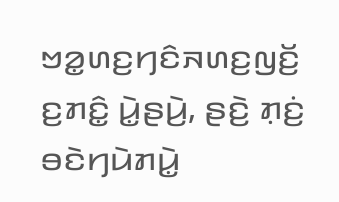ꤠꤤ꤭ꤛꤢ꤬ꤚꤢꤨꤏꤛꤢ꤬ꤜꤢꤩ꤬ ꤢ꤬ꤊꤢꤨ꤭ ꤣꤧ꤭ꤔꤣꤧ꤬, ꤔꤢꤧ꤬ ꤊ꤫ꤢꤦ꤬ ꤋꤢꤧꤚꤣꤧꤊꤣꤧ꤭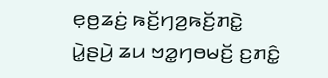ꤕ꤫ꤥ꤬ꤘꤢꤦ꤬ ꤒꤢꤩ꤬ꤚꤤ꤬ꤒꤢꤩ꤬ꤊꤢꤧ꤭ ꤣꤧ꤭ꤔꤣꤧ꤬ ꤘꤣ ꤠꤤ꤭ꤚꤥꤗꤢꤩ꤬ ꤢ꤬ꤊꤢꤨ꤭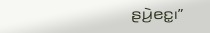ꤔꤣꤧ꤬ꤕꤢ꤭꤯”